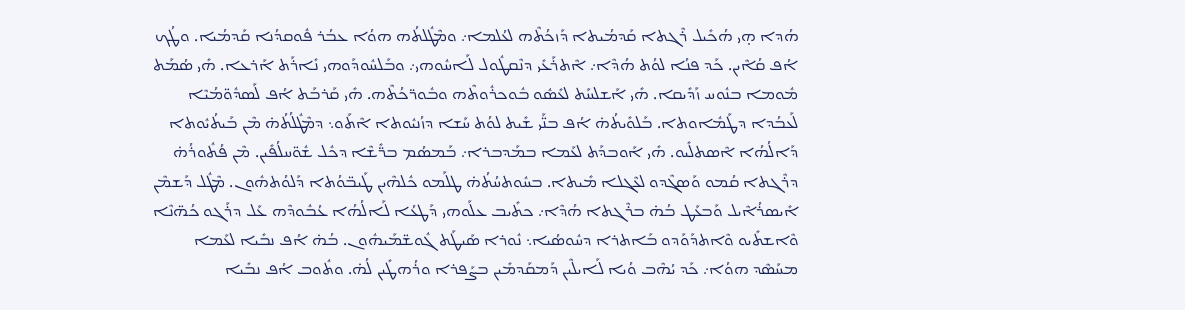ܗܳܕܐ ܗ̣ܝ ܗܳܟܺܝܠ ܪܶܓܬܐ ܩܰܕܡܳܝܬܐ ܕܰܙܟܳܬܶܗ ܠܥܳܠܡܐ܇ ܘܡܶܛܽܠܬܳܗ ܗܘܳܐ ܥܒܳܪ ܦܽܘܩܕܳܢܐ ܩܰܕܡܳܝܐ. ܘܛܳܟ ܐܳܦ ܩܳܐܶܝܢ. ܟܰܕ ܦܢܳܐ ܠܘܳܬ ܗܳܕܶܐ܇ ܐܶܬܪܰܥܺܝ ܕܢܶܩܛܽܘܠ ܠܰܐܚܽܘܗܝ܇ ܘܒܰܠܚܽܘܕܰܘܗܝ ܢܺܐܪܰܬ ܐܰܪܥܐ. ܗܺܝ ܣܳܡܰܬ ܡܽܘܡܐ ܒܢܽܘܚ ܙܰܕܺܝܩܐ. ܗܺܝ ܐܰܫܠܚܰܬ ܠܥܺܣܽܘ ܒܽܘܟܪܽܘܬܶܗ ܘܒܽܘܪ̈ܟܳܬܶܗ. ܗܺܝ ܩܰܪܒܰܬ ܐܳܦ ܠܰܣܕܽܘ̈ܡܳܝܶܐ ܠܰܥܒܳܕܐ ܕܛܰܡܽܐܘܬܐ. ܒܰܠܘܺܝܬܳܗ̇ ܐܳܦ ܒܢ̈ܰܝ ܫܺܝܬ ܠܘܳܬ ܚܰܫܐ ܕܙܳܢܝܽܘܬܐ ܐܶܬܰܘ܆ ܕܡܶܛܽܠܳܬܳܗ̇ ܡܶܢ ܒܰܝܬܳܝܽܘܬܐ ܕܰܐܠܳܗܳܐ ܐܶܣܬܠܺܝܘ. ܗܺܝ ܐܰܘܒܕܰܬ ܠܥܰܡܐ ܒܡܰܕܒܪܐ܇ ܒܰܡܣܳܡ ܒܪ̈ܺܫܶܐ ܕܟܽܠ ܫܽܘ̈ܚܠܳܦܺܝܢ. ܡܶܢ ܦܳܬܽܘܪܳܗ̇ ܕܪܶܓܬܐ ܩܳܡܘ ܘܰܣܓܶܕܘ ܠܥܶܓܠܐ ܡܺܝܬܐ. ܒܚܽܘܬܚܳܬܳܗ̇ ܛܠܰܡܘ ܟܽܠܗܶܝܢ ܛܰܝܒ̈ܘܳܬܐ ܕܰܠܘܳܬܗܽܘܢ. ܡܶܛܽܠ ܕܰܫܡܶܢ ܐܺܝܣܪܳܐܶܝܠ ܘܰܒܥܰܛ ܒܳܗ̇ ܒܪܶܓܬܐ ܗܳܕܶܐ܇ ܟܬܺܝܒ ܥܠܰܘܗܝ ܕܰܛܥܳܐ ܠܰܐܠܳܗܳܐ ܥܳܒܽܘܕܶܗ ܥܰܠ ܕܪܰܓܘ ܟܳܗ̈ܢܶܐ ܘܶܐܫܬܺܝܘ ܘܶܐܬܕܰܘܰܕܘ ܒܰܐܬܪܐ ܕܚܽܘܣܳܝܐ܆ ܢܽܘܪܐ ܣܰܝܛܰܬ ܓܽܘܫ̈ܡܰܝܗܽܘܢ. ܒܳܗ̇ ܐܳܦ ܢܒܺܝܐ ܠܥܰܡܐ ܡܚܰܣܶܕ ܗܘܳܐ܇ ܟܰܕ ܝܳܗܶܒ ܘܳܝܐ ܠܰܐܝܠܶܝܢ ܕܰܡܩܰܕܡܺܝܢ ܒܨܰܦܪܐ ܘܪܳܗܛܺܝܢ ܠܳܗ̇. ܘܬܽܘܒ ܐܳܦ ܢܒܺܝܐ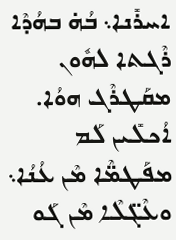ܐܚܪܺܢܐ܆ ܒܳܗ̇ ܒܗܳܕܶܐ ܪܶܓܬܐ ܠܗܽܘܢ ܡܩܰܛܪܶܓ ܗܘܳܐ. ܐܳܟܠܺܝܢ ܠܰܡ ܡܦܰܛܡ̈ܶܐ ܡܶܢ ܥܳܢܳܐ܆ ܘܥܶܓ̈ܠܶܐ ܡܶܢ ܓܰܘ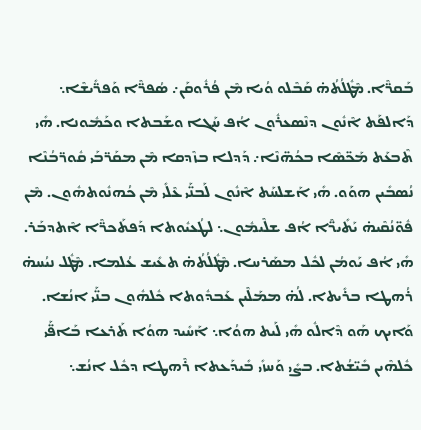ܒܰܩܪ̈ܶܐ. ܡܶܛܽܠܳܬܳܗ̇ ܩܰܒܶܠܘ ܘܳܝܐ ܡܶܢ ܦܳܪܽܘܩܰܢ܇ ܣܳܦܪ̈ܶܐ ܘܰܦܪ̈ܺܝܫܶܐ܆ ܕܰܐܠܦܰܬ ܐܶܢܽܘܢ ܕܢܶܣܥܪܽܘܢ ܐܳܦ ܚܰܓܐ ܘܫܰܒܬܐ ܘܟܰܡܽܘܢܐ. ܗܺܝ ܬܶܒܥܰܬ ܡܰܟ̈ܣܶܐ ܒܟܳܗ̈ܢܶܐ܇ ܕܰܕܠܐ ܒܙܶܕܩܐ ܡܶܢ ܡܩܰܪ̈ܒܰܝ ܩܽܘܪ̈ܒܳܢܶܐ ܢܳܣܒܺܝܢ ܗܘܰܘ. ܗܺܝ ܐܰܫܠܚܰܬ ܐܶܢܽܘܢ ܠܰܒܢ̈ܰܝ ܥܶܠܺܝ ܡܶܢ ܟܳܗܢܽܘܬܗܽܘܢ. ܡܶܢ ܦܽܘ̈ܢܳܩܶܝܗ̇ ܝܰܬܺܝܖ̈ܶܐ ܐܳܦ ܫܠܶܝܡܽܘܢ܆ ܠܛܳܥܝܽܘܬܐ ܕܰܦܬܰܟܪ̈ܶܐ ܐܶܬܕܒܰܪ.
ܗܺܝ ܐܳܦ ܝܰܘܡܳܢ ܠܟܽܠ ܡܣܰܪܚܐ. ܡܶܛܽܠܳܬܳܗ̇ ܬܥܺܝܫ ܥܳܠܡܐ. ܡܶܛܽܠ ܢܝܳܚܗ̇ ܪܳܗܛܐ ܒܪܺܝܬܐ. ܠܳܗ̇ ܡܡܰܠܶܝܢ ܥܰܒܕܽܘܬܐ ܟܽܠܗܽܘܢ ܒܢ̈ܰܝ ܐܢܳܫܐ. ܘܰܐܝܟ ܗܰܘ ܕܶܐܠܽܘ ܗܺܝ ܠܰܝܬ ܗܘܳܐ܆ ܐܰܚܺܝܕ ܗܘܳܐ ܬܰܪܥܐ ܒܰܐܦ̈ܰܝ ܟܽܠܗܶܝܢ ܒܺܝ̈ܫܳܬܐ. ܒܨܺܝ ܘܰܚܙܺܝ ܒܺܝܕܰܥܬܐ ܪܶܗܛܐ ܕܟܽܠ ܐܢܳܫ܆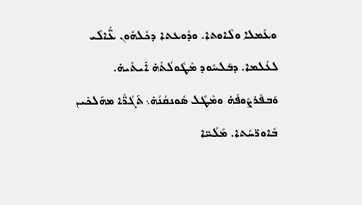ܘܥܰܡܠܐ ܘܠܶܐܘܬܐ. ܘܕܽܘܥܬܐ ܕܟܽܠܗܽܘܢ ܥ̈ܳܐܠܰܝ ܠܥܳܠܡܐ. ܕܒܰܠܚܽܘܕ ܡܶܛܽܘܠܳܬܳܗ̇ ܐܺܝܬܶܝܗ̇. ܘܰܒܦܰܪܨܽܘܦܳܗ̇ ܘܡܶܛܽܠ ܣܽܘܢܩܳܢܳܗ̇܆ ܬܰܓܳܪ̈ܶܐ ܡܗܰܠܟܺܝܢ ܒܽܐܘܪ̈ܚܳܬܐ. ܡܰܠܳܚ̈ܐ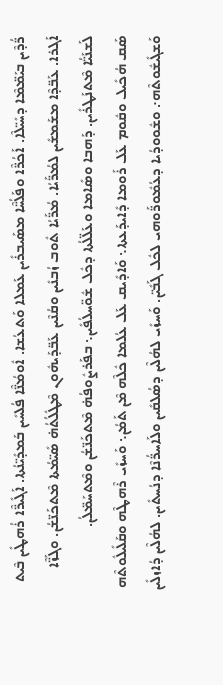ܪ̈ܳܕܶܝܢ ܒܝܰܡ̈ܡܶܐ ܕܚܺܝ̈ܠܶܐ. ܐܰܟܳܪ̈ܶܐ ܘܦܰܠܳܚ̈ܶܐ ܡܣܰܝܒܪܺܝܢ ܥܰܡܠܐ ܘܰܬܥܳܫܐ. ܐܽܘܡܳܢ̈ܶܐ ܦܳܠܚܺܝܢ ܒܰܡܕܺܝ̈ܢܳܬܐ. ܐܰܓܺܝܖ̈ܶܐ ܪܳܗܛܺܝܢ ܒܶܝܬ ܐܰܓܪܐ. ܥܰܒ̈ܕܶܐ ܡܫܰܡܫܺܝܢ ܠܡܳܖ̈ܰܝܳܐ. ܡܳܖ̈ܰܝܳܐ ܬܽܘܒ ܙܳܒܢܺܝܢ ܘܩܳܢܶܝܢ ܥܰܒ̈ܕܰܝܗܽܘܢ ܡܶܛܽܠܳܬܳܗ̇ ܣܺܝ̈ܡܳܬܐ ܡܶܬܟܰܢ̈ܫܳܢ. ܘܓܰܙ̈ܶܐ ܠܰܫܢܰܝ̈ܳܐ ܡܶܬܢܰܛܪܺܝܢ. ܕܰܗܒܐ ܘܣܺܐܡܐ ܘܥܰܠ̈ܠܳܬܐ ܕܟܽܠ ܫܽܘ̈ܚܠܳܦܺܝܢ܆ ܒܦܰܪܨܽܘܦܳܗ̇ ܡܶܬܟܰܢ̈ܫܳܢ ܘܡܶܬܚܰܡ̈ܠܳܢ.
ܣܰܩ ܗܳܟܺܝܠ ܘܩܽܘܡ ܥܰܠ ܪܰܘܡܐ ܕܺܐܝܕܰܥܬܐ܆ ܘܰܐܕܺܝܩ ܥܰܠ ܥܳܠܡܐ ܟܽܠܶܗ ܡܶܢ ܬܰܡܳܢ܆ ܘܰܚܙܺܝ ܪܶܗܛܶܗ ܘܩܰܠܺܝܠܽܘܬܶܗ ܘܰܫܓܺܝܫܽܘܬܶܗ܇ ܘܫܽܘܘܕܳܝܐ ܕܥܳܡܽܘܪ̈ܰܘܗܝ ܠܟܽܠ ܓܰܒܺܝ̈ܢ. ܘܰܚܙܺܝ ܠܗܳܠܶܝܢ ܕܣܳܠܩܺܝܢ ܘܠܰܐܚܪ̈ܳܢܶܐ ܕܢܳܚܬܺܝܢ. ܠܗܳܠܶܝܢ ܕܳܐܙܠܺܝܢ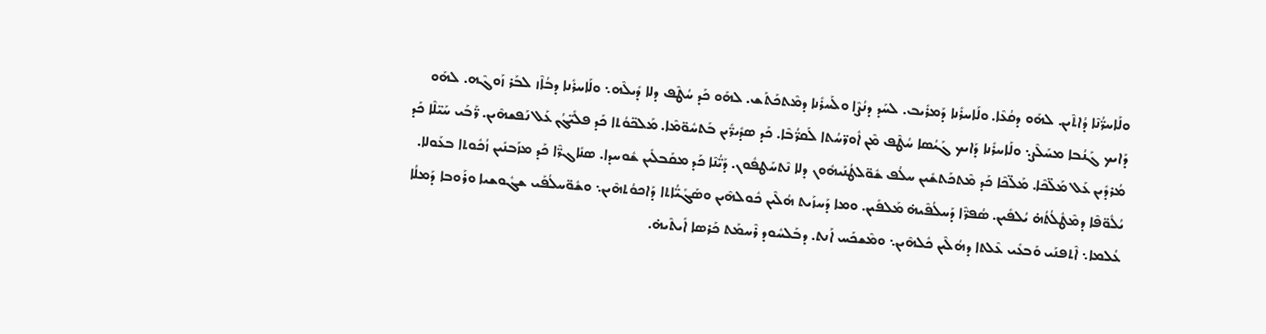ܘܠܰܐܚܪ̈ܳܢܶܐ ܕܳܐܬܶܝܢ. ܠܗܰܘ ܕܩܳܥܶܐ. ܘܠܰܐܚܪܺܢܐ ܕܰܡܪܺܝܒ. ܠܚܰܕ ܕܢܳܨܶܐ ܘܠܰܚܪܺܢܐ ܕܡܶܬܟܰܬܰܫ. ܠܗܰܘ ܟܰܕ ܚܳܛܶܦ ܕܠܐ ܕܺܝܠܶܗ܆ ܘܠܰܐܚܪܺܢܐ ܕܒܳܐܶܙ ܠܒܰܪ ܙܰܘܓܶܗ. ܠܗܰܘ ܕܰܐܝܟ ܓܰܢܳܒܐ ܡܚܰܠܶܨ܆ ܘܠܰܐܚܪܺܢܐ ܕܰܐܝܟ ܓܰܝܳܣܐ ܚܳܛܶܦ ܡܶܢ ܐܽܘܪ̈ܚܳܬܐ ܠܰܩܪ̈ܳܒܶܐ. ܟܰܕ ܣܕܺܝܪ̈ܺܝܢ ܒܰܬܚܽܘ̈ܡܶܐ. ܡܰܠܟ̈ܘܳܬܐ ܟܰܕ ܦܠܺܝ̈ܓܳܢ ܥܰܠ ܢܰܦܫܗܶܝܢ. ܪ̈ܰܒܰܝ ܚܰܝ̈ܠܶܐ ܟܰܕ ܡܳܪܕܺܝܢ ܥܰܠ ܡܰܠ̈ܟܶܐ. ܡܰܠ̈ܟܶܐ ܟܰܕ ܡܶܬܟܰܬܫܺܝܢ ܚܠܳܦ ܫܽܘ̈ܠܛܳܢܰܝܗܽܘܢ ܕܠܐ ܢܶܬܚܰܛܦܽܘܢ. ܕܰܝ̈ܳܢܶܐ ܟܰܕ ܡܩܰܒܠܺܝܢ ܫܽܘܚܕܐ. ܣܢܺܐܓܪ̈ܶܐ ܟܰܕ ܡܙܰܒܢܺܝܢ ܙܳܟܽܘܬܐ ܒܥܰܘܠܐ. ܝܳܠܽܘ̈ܦܶܐ ܕܡܶܛܽܠܳܬܳܗ̇ ܝܳܠܦܺܝܢ. ܣܳܦܪ̈ܶܐ ܕܰܚܠܳܦܶܝܗ̇ ܡܰܠܦܺܝܢ. ܘܡܐ ܕܰܚܙܰܝܬ ܗܳܠܶܝܢ ܟܽܘܠܗܶܝܢ ܘܣܰܓܺܝ̈ܳܐܬܐ ܕܰܐܟܘܳܬܗܶܝܢ܆ ܘܫܽܘ̈ܚܠܳܦܰܝ ܫܓܽܘܫܝܐ ܘܪܰܘܒܐ ܕܰܡܠܳܐ ܥܳܠܡܐ܆ ܐܶܬܦܢܰܝ ܘܰܒܥܺܝ ܥܶܠܬܐ ܕܗܳܠܶܝܢ ܟܽܠܗܶܝܢ܆ ܘܡܶܫܟܰܚ ܐܰܢܬ. ܕܒܰܠܚܽܘܕ ܪܶܚܡܰܬ ܟܰܪܣܐ ܐܺܝܬܶܝܗ̇.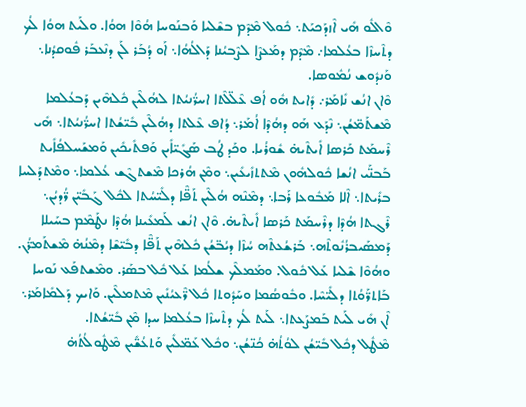ܘܶܐܠܽܘ ܗܺܝ ܐܶܙܕܰܟܝܰܬ܆ ܟܽܘܠ ܡܶܕܶܡ ܒܫܶܠܝܐ ܘܰܒܢܰܘܚܐ ܗܳܘܶܐ ܗܘܳܐ. ܘܠܰܝܬ ܗܘܳܐ ܠܳܟ ܕܬܶܚܙܶܐ ܒܥܳܠܡܐ܇ ܡܶܕܶܡ ܕܡܰܥܨܶܐ ܠܨܶܒܝܳܢܐ ܕܰܐܠܳܗܳܐ܆ ܐܰܘ ܕܳܒܰܪ ܠܰܢ ܕܢܶܥܒܰܪ ܦܽܘܩܕܳܢܐ܆ ܘܰܢܕܽܘܫ ܢܳܡܽܘܣܐ.
ܘܶܐܢ ܐܢܳܫ ܢܺܐܡܰܪ܇ ܕܺܐܝܬ ܗܽܘ ܐܳܦ ܥܶܠ̈ܠܶܬܐ ܐܚܪ̈ܳܢܝܳܬܐ ܠܗܳܠܶܝܢ ܟܽܠܗܶܝܢ ܕܰܒܥܳܠܡܐ ܡܶܫܬܰܡ̈ܫܳܢ܆ ܢܶܕܰܥ ܗܰܘ ܕܗܳܕܶܐ ܐܳܡܰܪ܆ ܕܳܐܦ ܥܶܠܬܐ ܕܗܳܠܶܝܢ ܒܺܝ̈ܫܳܬܐ ܐܚܪ̈ܳܢܝܳܬܐ܆ ܗܺܝ ܪܶܚܡܰܬ ܟܰܪܣܐ ܐܺܝܬܶܝܗ̇ ܫܽܘܪܳܝܐ. ܘܟܰܕ ܛܳܒ ܣܰܓܺܝ̈ܐܺܝܢ ܘܰܦܬܺܝܟܺܝܢ ܘܰܡܫܰܚܠܦܳܐܺܝܬ ܒܰܒܢ̈ܰܝ ܐܢܳܫܐ ܟܽܘܠܗܽܘܢ ܡܶܬܬܙܺܝܥܺܝܢ܆ ܘܡܶܢ ܗܳܪܟܐ ܡܶܫܬܓܶܫ ܥܳܠܡܐ܆ ܘܡܶܬܕܰܠܚܐ ܒܪܺܝܬܐ܆ ܐܶܠܐ ܡܰܒܽܘܥܐ ܪܰܒܐ܆ ܕܡܶܢܶܗ ܗܳܠܶܝܢ ܬܰܦ̈ܶܐ ܕܠܺܝ̈ܚܳܬܐ ܠܟܽܠ ܓܰܒܺܝ̈ܢ ܪ̈ܳܕܝܳܢ܆ ܪܶܓܬܐ ܗܳܕܶܐ ܕܪܶܚܡܰܬ ܟܰܪܣܐ ܐܺܝܬܶܝܗ̇. ܘܶܐܢ ܐܢܳܫ ܠܰܡܥܺܝܢܐ ܗܳܕܶܐ ܢܛܰܡܶܡ ܒܚܰܝܠܐ ܕܰܡܣܰܝܒܪܳܢܽܘܬܶܗ܆ ܒܰܪܫܳܥܬܶܗ ܚܳܙܶܐ ܕܝܳܒ̈ܫܳܢ ܟܽܠܗܶܝܢ ܬܰܦ̈ܶܐ ܕܒܺܝ̈ܫܶܐ ܕܡܶܢܳܗ̇ ܡܶܫܬܰܡܖ̈ܳܢ. ܘܗܳܘܶܐ ܫܶܠܝܐ ܥܰܠ ܟܽܘܠ. ܘܡܰܡܠܶܟ ܫܠܳܡܐ ܥܰܠ ܟܽܠ ܒܣܰܪ. ܘܡܶܫܬܦܰܥ ܢܰܘܚܐ ܒܰܐܬܪ̈ܰܘܳܬܐ ܕܠܺܝ̈ܚܶܐ. ܘܒܽܘܣܳܡܐ ܘܚܰܕܽܘܬܐ ܟܽܠ ܪ̈ܶܥܝܳܢܺܝܢ ܡܶܬܡܠܶܝܢ. ܘܰܐܝܟ ܕܰܠܡܺܐܡܰܪ܆ ܐܶܢ ܗܺܝ ܠܰܝܬ ܒܰܡܨܰܥܬܐ܆ ܠܰܝܬ ܠܳܟ ܕܬܶܚܙܶܐ ܒܥܳܠܡܐ ܚܕܐ ܡܶܢ ܒܺܝ̈ܫܳܬܐ.
ܡܶܛܽܠ ܕܟܽܠ ܒܺܝ̈ܫܳܢ ܠܘܳܬܳܗ̇ ܟܳܢ̈ܫܳܢ܆ ܘܟܽܠ ܥܰܡ̈ܠܺܝܢ ܘܰܬܥܳܫ̈ܺܝܢ ܡܶܛܽܘܠܳܬܳܗ̇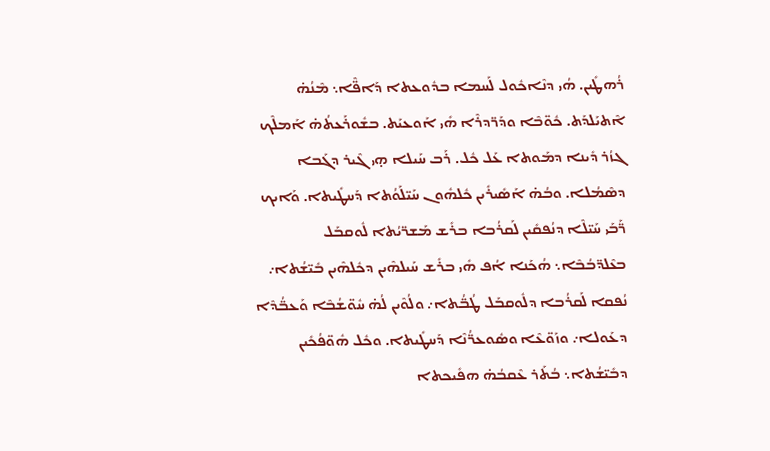ܪܳܗܛܺܝܢ. ܗܳܝ ܕܢܶܐܟܽܘܠ ܠܰܚܡܐ ܒܕܽܘܥܬܐ ܕܰܐܦ̈ܶܐ܆ ܡܶܢܳܗ̇ ܐܶܬܝܰܠܕܰܬ. ܟܽܘ̈ܒܶܐ ܘܕܰܪ̈ܕܪܶܐ ܗܺܝ ܐܰܘܥܝܰܬ. ܒܫܽܘܪܰܥܬܳܗ̇ ܐܰܡܠܶܟ ܓܙܳܪ ܕܺܝܢܐ ܕܡܰܘܬܐ ܥܰܠ ܟܽܠ. ܪܰܒ ܚܰܝܠܐ ܗ̣ܝ ܓܶܝܪ ܕܓܰܒܐ ܕܣܶܡܳܠܐ. ܘܒܳܗ̇ ܐܰܣܺܝܪܺܝܢ ܟܽܠܗܽܘܢ ܚܰܝ̈ܠܰܘܳܬܐ ܕܰܚܛܺܝܬܐ. ܘܰܐܝܟ ܪ̈ܰܒܰܝ ܚܰܝ̈ܠܶܐ ܕܢܳܦܩܺܝܢ ܠܰܩܪܳܒܐ ܒܪܺܫ ܡܰܫܪ̈ܝܳܬܐ ܠܽܘܩܒܰܠ ܒܥܶܠܕ̈ܒܳܒܶܐ܆ ܗܳܟܰܢܐ ܐܳܦ ܗܺܝ ܒܪܺܫ ܚܰܝܠܗܶܝܢ ܕܟܽܠܗܶܝܢ ܒܺܝ̈ܫܳܬܐ܇ ܢܳܦܩܐ ܠܰܩܪܳܒܐ ܕܠܽܘܩܒܰܠ ܛܳܒ̈ܳܬܐ܇ ܘܠܳܘܶܝܢ ܠܳܗ̇ ܚܽܘ̈ܫܳܒܶܐ ܘܰܥܒ̈ܳܕܶܐ ܕܥܰܘܠܐ܇ ܘܙܰܘ̈ܥܶܐ ܘܣܽܘܥܪ̈ܳܢܶܐ ܕܰܚܛܺܝܬܐ. ܘܟܽܠ ܗܽܘ̈ܦܳܟܺܝܢ ܕܒܺܝ̈ܫܳܬܐ܆ ܒܳܬܰܪ ܥܶܩܒܳܗ̇ ܗܦܺܝܟܬܐ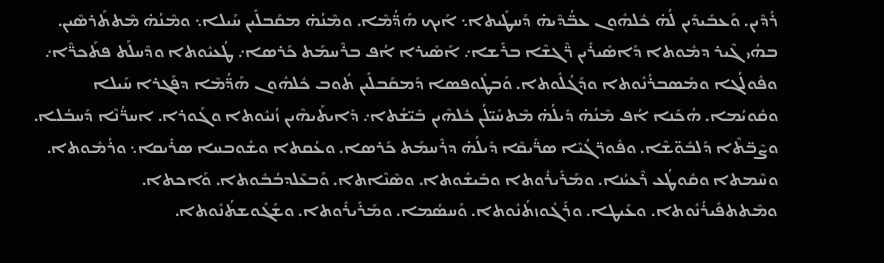ܪܳܕܶܝܢ. ܘܰܥܒܺܝܕܺܝܢ ܠܳܗ̇ ܟܽܠܗܽܘܢ ܥܒ̈ܳܕܶܝܗ̇ ܕܰܚܛܺܝܬܐ܆ ܐܰܝܟ ܗܰܕ̈ܳܡܶܐ. ܘܡܶܢܳܗ̇ ܡܩܰܒܠܺܝܢ ܚܰܝܠܐ܆ ܘܡܶܢܳܗ̇ ܡܶܬܬܰܪܣܶܝܢ. ܒܗܳܝ ܓܶܝܪ ܕܡܽܘܬܐ ܕܰܐܣܺܝܪܺܝܢ ܪ̈ܶܓܫܶܐ ܒܪܺܫܐ܇ ܐܰܣܺܝܪܐ ܐܳܦ ܒܪܶܚܡܰܬ ܟܰܪܣܐ܇ ܛܳܥܝܽܘܬܐ ܘܕܶܚܠܰܬ ܦܬܰܟܪ̈ܶܐ܇ ܘܦܽܘܠܳܓܐ ܘܡܰܣܒܪܳܢܽܘܬܐ ܘܕܰܓܳܠܽܘܬܐ. ܘܰܒܛܽܘܦܣܐ ܕܰܡܩܰܒܠܺܝܢ ܬܽܘܒ ܟܽܠܗܽܘܢ ܗܰܕ̈ܳܡܶܐ ܕܦܰܓܪܐ ܚܰܝܠܐ ܘܩܽܘܝܳܡܐ. ܗܳܟܰܢܐ ܐܳܦ ܡܶܢܳܗ̇ ܕܺܝܠܳܗ̇ ܡܶܬܚܰܝ̈ܠܳܢ ܟܽܠܗܶܝܢ ܒܺܝ̈ܫܳܬܐ܇ ܕܺܐܝܬܰܝܗܶܝܢ ܙܳܢܝܽܘܬܐ ܘܓܰܘܪܐ. ܐܚܪ̈ܳܢܶܐ ܕܰܚܒܳܠܐ. ܘܨܶܒ̈ܬܶܐ ܕܰܠܒܽܘ̈ܫܶܐ. ܘܦܽܘܪ̈ܓܳܝܶܐ ܣܪ̈ܺܝܩܶܐ ܕܺܝܠܳܗ̇ ܕܪܶܚܡܰܬ ܟܰܪܣܐ. ܘܥܳܩܬܐ ܘܫܽܘܒܚܐ ܣܪܺܝܩܐ܆ ܘܪܳܡܽܘܬܐ. ܘܚܶܡܬܐ ܘܩܽܘܛܳܥ ܪܶܥܝܳܢܐ. ܘܡܰܪܺܝܪܽܘܬܐ ܘܒܺܝܫܽܘܬܐ. ܘܣܶܢܶܐܬܐ. ܘܰܒܥܶܠܕܒܳܒܽܘܬܐ. ܘܰܐܟܬܐ. ܘܡܶܬܬܦܺܝܪܳܢܽܘܬܐ. ܘܥܰܝܛܐ. ܘܪܰܓܽܘܙܬܳܢܽܘܬܐ. ܘܰܚܣܳܡܐ. ܘܡܰܪܺܝܪܽܘܬܐ. ܘܫܰܓܽܘܫܬܳܢܽܘܬܐ.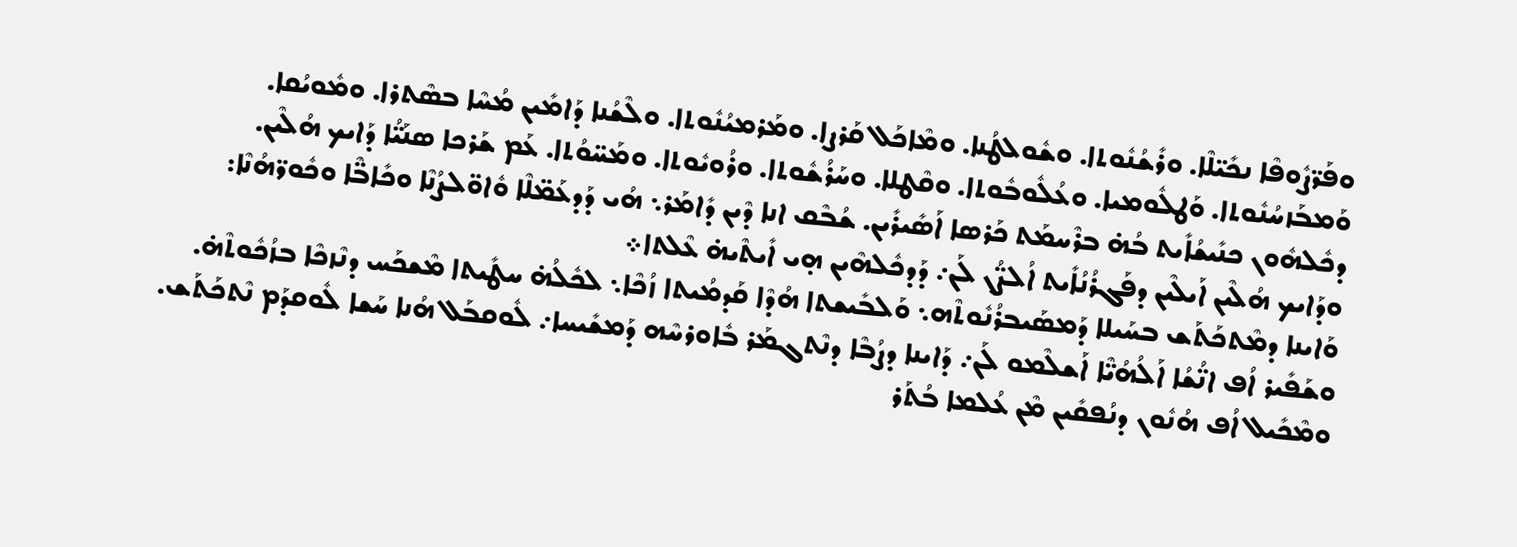ܘܦܰܪ̈ܨܽܘܦܶܐ ܢܟܺܝ̈ܠܶܐ. ܘܪܺܫܳܢܽܘܬܐ. ܘܫܽܘܠܛܳܢܐ. ܘܡܶܐܟܰܠ ܩܰܪܨܐ. ܘܡܰܪܡܝܳܢܽܘܬܐ. ܘܠܶܫܳܢܐ ܕܰܐܡܺܝܢ ܡܳܚܶܐ ܒܣܶܬܪܐ. ܘܡܽܘܝܳܩܐ. ܘܰܡܒܰܙܚܳܢܽܘܬܐ. ܘܰܛܠܽܘܡܝܐ. ܘܥܳܠܽܘܒܽܘܬܐ. ܘܩܶܛܠܐ. ܘܚܰܪܳܫܽܘܬܐ. ܘܪܳܘܝܽܘܬܐ. ܘܡܰܚ̈ܘܳܬܐ. ܥܰܡ ܫܰܪܟܐ ܣܢܰܝ̈ܳܐ ܕܰܐܝܟ ܗܳܠܶܝܢ. ܕܟܽܠܗܽܘܢ ܟܢܺܝܫܳܐܺܝܬ ܒܳܗ̇ ܒܪܶܚܡܰܬ ܟܰܪܣܐ ܐܰܣܺܝܪܺܝܢ. ܫܳܒܶܩ ܐܢܐ ܕܶܝܢ ܕܺܐܡܰܪ܆ ܗܳܝ ܕܰܕܥܰܡ̈ܠܶܐ ܘܽܐܘ̈ܠܨܳܢܶܐ ܘܟܺܐܒ̈ܶܐ ܘܟܽܘܪ̈ܗܳܢܶܐ: ܘܕܰܐܝܟ ܗܳܠܶܝܢ ܐܰܝܠܶܝܢ ܕܦܰܓܪܳܢܳܐܺܝܬ ܐܳܠܨ̈ܳܢ ܠܰܢ܇ ܕܰܕܟܽܠܗܶܝܢ ܗ̣ܝ ܐܺܝܬܶܝܗ̇ ܥܶܠܬܐ܀
ܘܰܐܝܢܐ ܕܡܶܬܟܰܬܰܫ ܒܚܰܝܠܐ ܕܰܡܣܰܝܒܪܳܢܽܘܬܶܗ܆ ܘܰܠܒܺܝܫܬܐ ܗܳܕܶܐ ܩܰܕܡܳܝܬܐ ܙܳܟܶܐ܆ ܠܟܽܠܳܗ̇ ܚܛܺܝܬܐ ܡܶܫܟܰܚ ܕܢܶܙܟܶܐ ܒܙܳܟܽܘܬܶܗ̇. ܘܫܰܦܺܝܪ ܐܳܦ ܐܢ̈ܳܫܳܐ ܐܰܠܳܗܳܝ̈ܶܐ ܐܰܫܠܶܡܘ ܠܰܢ܇ ܕܰܐܝܢܐ ܕܨܳܒܶܐ ܕܢܶܬܓܡܰܪ ܒܽܐܘܪܚܶܗ ܕܰܡܫܺܝܚܐ܇ ܠܽܘܩܒܰܠ ܗܳܢܐ ܚܰܫܐ ܠܽܘܩܕܰܡ ܢܶܬܟܰܬܰܫ. ܘܡܶܟܺܝܠ ܐܳܦ ܗܳܢܽܘܢ ܕܢܳܦܩܺܝܢ ܡܶܢ ܥܳܠܡܐ ܒܳܬܰܪ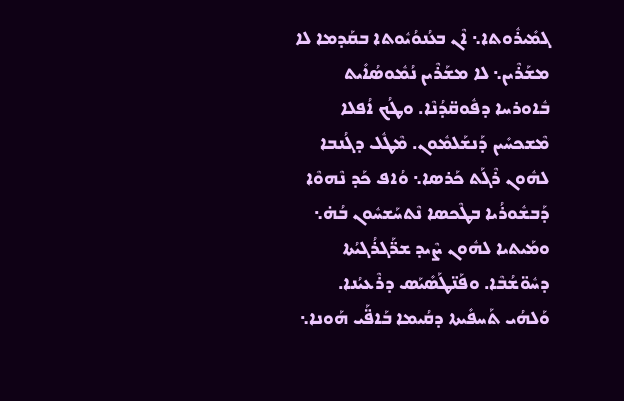ܓܡܺܝܪܽܘܬܐ܆ ܐܶܢ ܒܥܳܢܘܳܝܽܘܬܐ ܒܩܰܕܡܐ ܠܐ ܡܫܰܪܶܝܢ܆ ܠܐ ܡܫܰܪܶܝܢ ܢܳܡܽܘܣܳܐܺܝܬ ܒܽܐܘܪܚܐ ܕܦܽܘܩ̈ܕܳܢܶܐ. ܘܛܳܟ ܐܳܦܠܐ ܡܶܫܟܚܺܝܢ ܕܰܢܫܰܠܡܽܘܢ. ܡܶܛܽܠ ܕܓܳܢܒܐ ܠܗܽܘܢ ܪܶܓܰܬ ܟܰܪܣܐ܆ ܘܳܐܦ ܟܰܕ ܢܶܗܘܶܐ ܕܰܒܫܽܘܪܳܝܐ ܒܛܶܟܣܐ ܢܶܬܚܰܫܚܽܘܢ ܒܳܗ̇܆ ܘܡܰܝܬܝܐ ܠܗܽܘܢ ܨܶܝܕ ܫܪ̈ܰܓܪܳܓܝܳܬܐ ܕܚܽܘ̈ܫܳܒܶܐ. ܘܦܰܢ̈ܛܰܣܺܝܰܣ ܕܪܶܥܝܳܢܐ. ܘܰܠܗܳܝ ܬܰܚܦܺܝܬܐ ܕܩܳܝܡܐ ܒܰܐܦ̈ܰܝ ܗܰܘܢܐ܆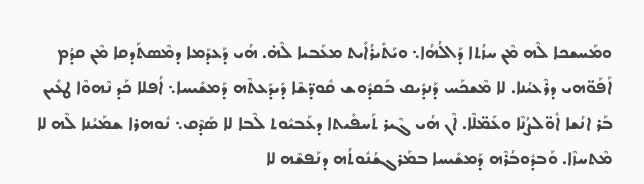ܘܡܰܚܫܟܐ ܠܶܗ ܡܶܢ ܚܙܳܬܐ ܕܰܐܠܳܗܳܐ܆ ܘܝܰܬܺܝܪܳܐܺܝܬ ܡܥܰܒܝܐ ܠܶܗ̇. ܗܳܝ ܕܰܥܕܰܡܐ ܕܡܶܣܬܰܕܩܐ ܡܶܢ ܩܕܳܡ ܐܰܦܰܘ̈ܗܝ ܕܪܶܥܝܳܢܐ. ܠܐ ܡܶܫܟܰܚ ܕܰܢܕܺܝܩ ܒܰܩܕܽܘܫ ܩܽܘܕ̈ܫܶܐ ܕܺܝܕܰܥܬܶܗ ܕܰܡܫܺܝܚܐ܆ ܐܳܦܠܐ ܟܰܕ ܢܶܗܘܶܐ ܛܥܺܝܢ ܒܰܪ ܐܢܳܫܐ ܐܽܘ̈ܠܨܳܢܶܐ ܘܥܰܡ̈ܠܶܐ. ܐܶܢ ܗܳܝ ܓܶܝܪ ܬܰܚܦܺܝܬܐ ܕܥܰܒܝܽܘܬ ܠܶܒܐ ܠܐ ܣܰܕܶܩ܆ ܢܽܘܗܪܐ ܫܡܰܝܳܢܐ ܠܶܗ ܠܐ ܡܶܬܚܙܶܐ. ܘܰܒܕܽܘܒܳܪܶܗ ܕܰܡܫܺܝܚܐ ܒܡܰܪܓܫܳܢܽܘܬܳܗ ܕܢܰܦܫܶܗ ܠܐ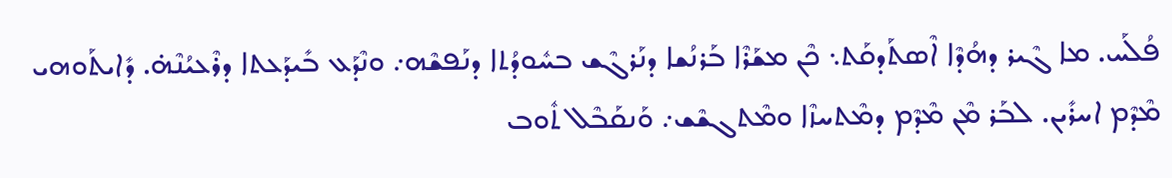ܦܳܠܰܚ. ܡܐ ܓܶܝܪ ܕܗܳܕܶܐ ܐܶܣܬܰܕܩܰܬ܆ ܟܶܢ ܡܫܰܪܶܐ ܒܰܪܢܳܫܐ ܕܢܰܪܓܶܫ ܒܚܽܘܕܳܬܐ ܕܢܰܦܫܶܗ܇ ܘܢܶܕܰܥ ܒܺܝܕܰܥܬܐ ܕܪܶܥܝܳܢܶܗ̇. ܕܺܐܝܬܰܘܗܝ ܡܶܕܶܡ ܐܚܪܺܝܢ. ܠܒܰܪ ܡܶܢ ܡܶܕܶܡ ܕܡܶܬܚܙܶܐ ܘܡܶܬܓܫܶܫ܇ ܘܰܢܩܰܒܶܠ ܬܽܘܒ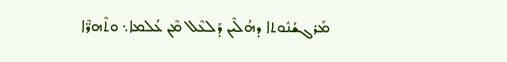ܡܰܪܓܫܳܢܽܘܬܐ ܕܗܳܠܶܝܢ ܕܰܠܥܶܠ ܡܶܢ ܥܳܠܡܐ܆ ܘܬܶܗܪ̈ܶܐ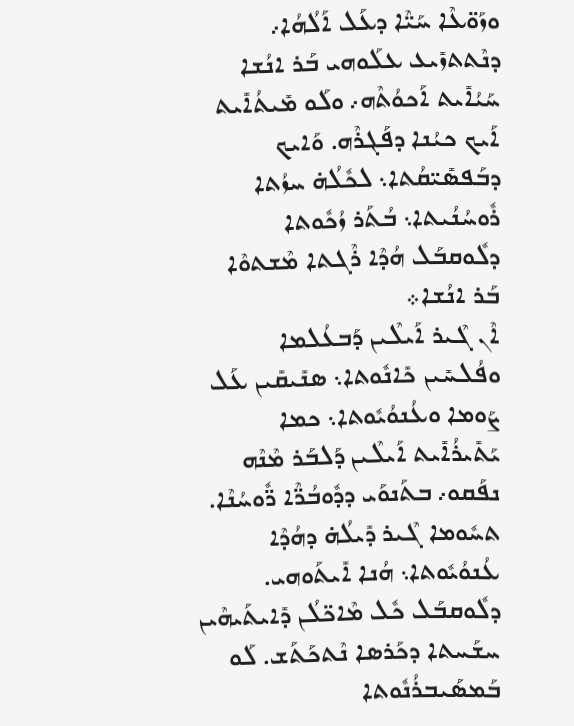ܘܙܰܘ̈ܥܶܐ ܚܰܝ̈ܶܐ ܕܥܰܠ ܐܰܠܳܗܳܐ܇ ܕܢܶܬܬܙܺܝܥ ܥܠܰܘܗܝ ܒܰܪ ܐܢܳܫܐ ܚܰܝܳܐܺܝܬ ܐܰܟܘܳܬܶܗ܇ ܘܠܰܘ ܡܺܝܬܳܐܺܝܬ ܐܰܝܟ ܟܝܳܢܐ ܕܦܰܓܪܶܗ. ܘܰܐܝܟ ܕܒܰܦܣܺܝ̈ܩܳܬܐ܆ ܠܟܽܠܳܗ̇ ܚܙܳܬܐ ܪܽܘܚܳܢܳܝܬܐ܆ ܒܳܬܰܪ ܙܳܟܽܘܬܐ ܕܠܽܘܩܒܰܠ ܗܳܕܶܐ ܪܶܓܬܐ ܡܶܫܬܘܶܐ ܒܰܪ ܐܢܳܫܐ܀
ܐܶܢ ܓܶܝܪ ܐܰܝܠܶܝܢ ܕܰܒܥܳܠܡܐ ܘܦܳܠܚܺܝܢ ܟܺܐܢܽܘܬܐ܆ ܣܢܺܝܩܺܝܢ ܥܰܠ ܨܰܘܡܐ ܘܥܳܢܘܳܝܽܘܬܐ܆ ܟܡܐ ܝܰܬܺܝܪܳܐܺܝܬ ܐܰܝܠܶܝܢ ܕܰܠܒܰܪ ܡܶܢܶܗ ܢܦܰܩܘ܇ ܒܬܰܢܘܰܝ ܕܕܽܘܒܳܪ̈ܶܐ ܪ̈ܽܘܚܳܢܶܐ. ܬܚܽܘܡܐ ܓܶܝܪ ܕܺܝܠܳܗ̇ ܕܗܳܕܶܐ ܥܳܢܘܳܝܽܘܬܐ܆ ܗܳܢܐ ܐܺܝܬܰܘܗܝ. ܕܠܽܘܩܒܰܠ ܟܽܠ ܡܶܐܟ̈ܠܳܢ ܕܺܐܝܬܰܝܗܶܝܢ ܚܫܰܚܬܐ ܕܟܰܪܣܐ ܢܶܬܟܰܬܰܫ. ܠܰܘ ܒܰܡܣܰܝܒܪܳܢܽܘܬܐ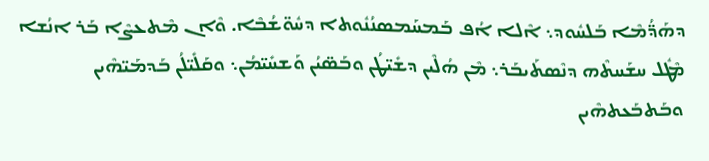ܕܗܰܕ̈ܳܡܶܐ ܒܰܠܚܽܘܕ܆ ܐܶܠܐ ܐܳܦ ܒܰܡܚܰܡܣܢܳܢܽܘܬܐ ܕܚܽܘ̈ܫܳܒܶܐ. ܘܶܐܢ ܡܶܬܥܨܶܐ ܒܰܪ ܐܢܳܫܐ ܡܶܛܽܠ ܚܫܰܚܬܶܗ ܕܢܶܣܬܰܝܒܰܪ܆ ܡܶܢ ܗܳܠܶܝܢ ܕܫܺܝ̈ܛܳܢ ܘܒܰܣ̈ܝܳܢ ܘܰܫܚܺܝ̈ܡܳܢ܆ ܘܩܰܠܺܝ̈ܠܳܢ ܒܰܕܡܰܝ̈ܗܶܝܢ ܘܒܰܬܒܰܥܬܗܶܝܢ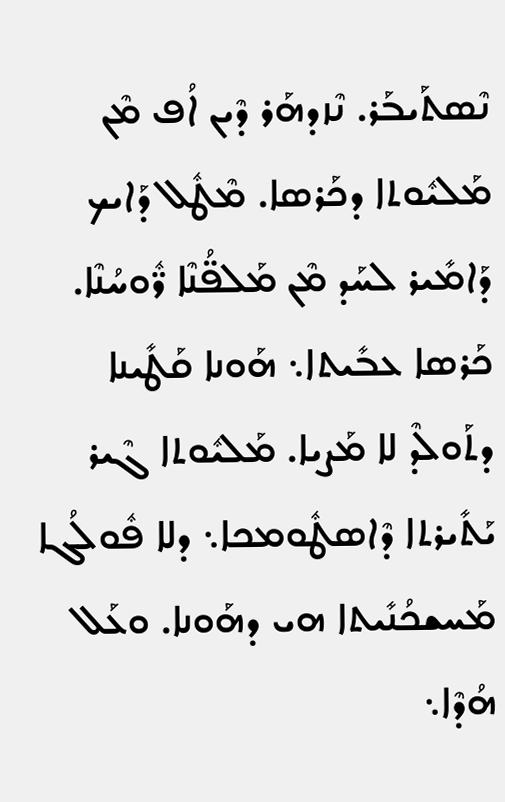ܢܶܣܬܰܝܒܰܪ. ܢܶܙܕܗܰܪ ܕܶܝܢ ܐܳܦ ܡܶܢ ܡܰܠܝܽܘܬܐ ܕܟܰܪܣܐ. ܡܶܛܽܠ ܕܰܐܝܟ ܕܰܐܡܺܝܪ ܠܚܰܕ ܡܶܢ ܡܰܠܦ̈ܳܢܶܐ ܪ̈ܽܘܚܳܢܶܐ. ܟܰܪܣܐ ܥܒܺܝܬܐ܆ ܗܰܘܢܐ ܩܰܛܺܝܢܐ ܕܬܰܘܠܶܕ ܠܐ ܡܰܨܝܐ. ܡܰܠܝܽܘܬܐ ܓܶܝܪ ܝܰܬܺܝܪܬܐ ܕܶܐܣܛܽܘܡܟܐ܆ ܕܠܐ ܦܽܘܠܳܓܐ ܡܰܚܫܟܳܢܺܝܬܐ ܗܝ ܕܗܰܘܢܐ. ܘܥܰܠ ܗܳܕܶܐ܆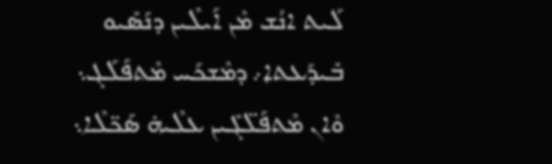ܠܰܝܬ ܐܢܳܫ ܡܶܢ ܐܰܝܠܶܝܢ ܕܢܰܣܺܝܘ ܒܺܝܕܰܥܬܐ܇ ܕܡܶܫܟܰܚ ܡܶܬܦܰܠܰܓ܆ ܘܶܐܢ ܡܶܬܦܰܠ̈ܓܺܝܢ ܥܠܶܝܗ̇ ܣܰܟ̈ܠܶܐ܆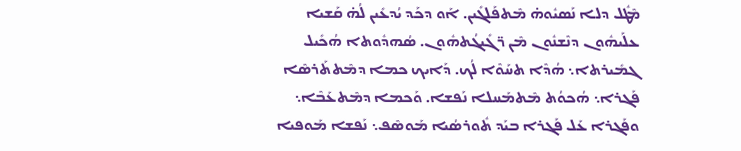ܡܶܛܽܠ ܕܠܐ ܢܰܣܝܽܘܗ̇ ܡܶܬܦܰܠܓܺܝܢ. ܐܰܘ ܕܟܰܕ ܝܳܕܥܺܝܢ ܠܳܗ̇ ܩܰܫܝܐ ܥܠܰܝܗܽܘܢ ܕܢܶܫܢܽܘܢ ܡܶܢ ܪ̈ܓܺܝܓܳܬܗܽܘܢ. ܣܳܗܕܽܘܬܐ ܗܳܟܺܝܠ ܓܡܺܝܪܬܐ܆ ܗܳܕܶܐ ܬܚܰܘܶܐ ܠܳܟ. ܕܰܐܝܟ ܟܡܐ ܕܡܶܬܬܰܪܣܶܐ ܦܰܓܪܐ܆ ܗܳܟܘܳܬ ܡܶܬܡܰܚܠܐ ܢܰܦܫܐ. ܘܰܟܡܐ ܕܡܶܬܥܰܒܶܐ܆ ܘܦܰܓܪܐ ܥܰܠ ܦܰܓܪܐ ܒܝܰܕ ܬܽܘܪܣܳܝܐ ܡܰܘܣܶܦ܆ ܢܰܦܫܐ ܡܰܘܦܝܐ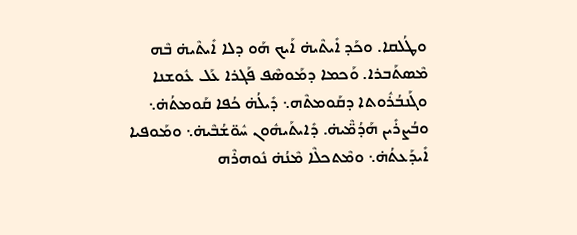ܘܛܳܠܩܐ. ܘܟܰܕ ܐܺܝܬܶܝܗ̇ ܐܰܝܟ ܗܰܘ ܕܠܐ ܐܺܝܬܶܝܗ̇ ܒܶܗ ܡܶܣܬܰܒܪܐ. ܘܰܟܡܐ ܕܡܰܘܣܶܦ ܦܰܓܪܐ ܥܰܠ ܥܽܘܫܢܐ ܘܓܰܢܒܳܪܽܘܬܐ ܕܩܰܘܡܬܶܗ܆ ܕܺܝܠܳܗ̇ ܟܳܦܐ ܩܰܘܡܬܳܗ̇܆ ܘܒܳܨܪܺܝܢ ܗܰܕܳܡ̈ܶܝܗ̇. ܕܺܐܝܬܰܝܗܽܘܢ ܚܽܘ̈ܫܳܒܶܝܗ̇܆ ܘܡܰܘܦܝܐ ܐܺܝܕܰܥܬܳܗ̇܆ ܘܡܶܬܟܠܶܐ ܡܶܢܳܗ̇ ܢܽܘܗܪܶܗ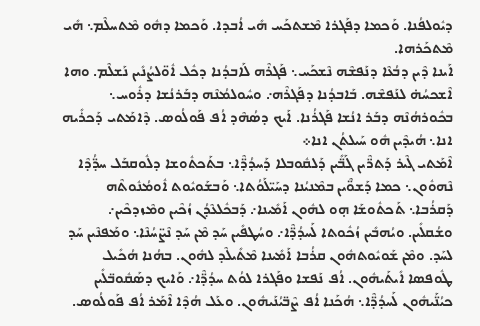ܕܝܽܘܠܦܳܢܐ. ܘܰܟܡܐ ܕܦܰܓܪܐ ܡܶܫܬܟܰܚ ܗܺܝ ܐܳܒܕܐ. ܘܰܟܡܐ ܕܗܽܘ ܡܶܬܚܠܶܡ܆ ܗܺܝ ܡܶܬܟܰܪܗܐ.
ܐܰܝܢܐ ܕܶܝܢ ܕܒܳܥܶܐ ܕܢܰܦܫܶܗ ܢܶܫܟܰܚ܆ ܦܰܓܪܶܗ ܠܰܐܒܕܳܢܐ ܕܟܽܠ ܐܽܘ̈ܠܨܳܢܺܝܢ ܢܰܫܠܶܡ. ܘܗܐ ܐܶܫܟܚܳܗ̇ ܠܢܰܦܫܶܗ. ܒܰܐܒܕܳܢܐ ܕܦܰܓܪܶܗ܇ ܘܚܽܘܠܡܳܢܶܗ ܕܒܰܪܢܳܫܐ ܕܪܽܘܚ܆ ܒܟܽܘܪܗܳܢܶܗ ܕܒܰܪ ܐܢܳܫܐ ܦܰܓܪܳܢܐ. ܐܰܝܟ ܕܣܳܗܶܕ ܐܳܦ ܦܰܘܠܳܘܣ. ܕܶܐܡܰܬܝ ܕܰܟܪܺܝܗ ܐܢܐ܆ ܗܳܝܕܶܝܢ ܗܽܘ ܚܰܝܠܬܳܢ ܐܢܐ܀
ܐܶܡܰܬܝ ܓܶܝܪ ܕܰܬܪ̈ܶܝܢ ܓܰܒ̈ܺܝܢ ܕܰܠܩܽܘܒܠܐ ܕܰܚܕܳܕ̈ܶܐ܆ ܒܬܰܟܬܽܘܫܐ ܕܠܽܘܩܒܰܠ ܚܕ̈ܳܕܶܐ ܢܶܗܘܽܘܢ܆ ܟܡܐ ܕܰܫܘ̈ܶܝܢ ܒܡܶܢܝܳܢܐ ܕܚܰܝ̈ܠܰܘܳܬܐ܆ ܘܰܒܫܰܘܝܽܘܬ ܐܽܘܡܳܢܽܘܬܶܗ ܕܰܩܪܳܒܐ܆ ܬܰܟܬܽܘܫܰܐ ܗ̣ܘ ܠܗܽܘܢ ܐܰܡܺܝܢܐ܇ ܕܰܒܟܽܠܥܶܕܳܢ ܙܳܟܶܝܢ ܘܡܶܙܕܟܶܝܢ܇ ܘܫܳܩܠܺܝܢ. ܘܝܳܗܒܺܝܢ ܙܳܟܽܘܬܐ ܠܰܚܕܳܕ̈ܶܐ܇ ܘܚܳܛܦܺܝܢ ܚܰܕ ܡܶܢ ܚܰܕ ܢܶܨ̈ܚܳܢܶܐ܆ ܘܡܰܦܢܶܝܢ ܚܰܕ ܠܚܰܕ. ܘܡܶܢ ܫܰܘܝܽܘܬܗܽܘܢ ܩܪܳܒܐ ܐܰܡܺܝܢܐ ܡܶܬܺܝܠܶܕ ܠܗܽܘܢ. ܒܗܳܢܐ ܗܳܟܺܝܠ ܛܽܘܦܣܐ ܐܺܝܬܰܝܗܽܘܢ. ܐܳܦ ܢܰܦܫܐ ܘܦܰܓܪܐ ܠܘܳܬ ܚܕܳܕ̈ܶܐ܇ ܘܰܐܝܟ ܕܣܰܩܽܘܒ̈ܠܺܝܢ ܟܝܳܢ̈ܰܝܗܽܘܢ ܠܰܚܕܳܕ̈ܶܐ܆ ܗܳܟܰܢܐ ܐܳܦ ܨܶܒ̈ܝܳܢܰܝܗܽܘܢ. ܘܥܰܠ ܗܳܕܶܐ ܐܶܡܰܪ ܐܳܦ ܦܰܘܠܳܘܣ.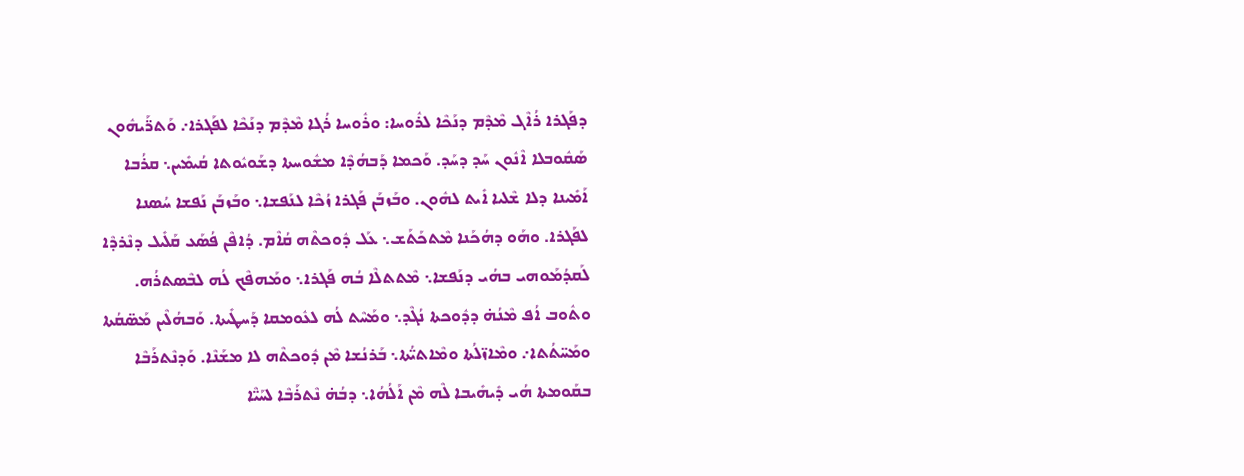ܕܦܰܓܪܐ ܪܳܐܶܓ ܡܶܕܶܡ ܕܢܰܟܶܐ ܠܪܽܘܚܐ: ܘܪܽܘܚܐ ܪܳܓܐ ܡܶܕܶܡ ܕܢܰܟܶܐ ܠܦܰܓܪܐ܇ ܘܰܬܪ̈ܰܝܗܽܘܢ ܣܰܩܽܘܒܠܐ ܐܶܢܽܘܢ ܚܰܕ ܕܚܰܕ. ܘܰܟܡܐ ܕܰܒܗܳܕܶܐ ܡܫܽܘܚܬܐ ܕܫܰܘܝܽܘܬܐ ܩܳܝܡܺܝܢ܆ ܩܪܳܒܐ ܐܰܡܺܝܢܐ ܕܠܐ ܫܶܠܝܐ ܐܺܝܬ ܠܗܽܘܢ. ܘܒܰܙܒܰܢ ܦܰܓܪܐ ܙܳܟܶܐ ܠܢܰܦܫܐ܆ ܘܒܰܙܒܰܢ ܢܰܦܫܐ ܚܳܣܢܐ ܠܦܰܓܪܐ. ܘܗܰܘ ܕܗܳܟܰܢܐ ܡܶܬܟܰܬܰܫ܆ ܥܰܠ ܕܽܘܟܬܶܗ ܩܳܐܶܡ. ܕܳܐܦܶܢ ܦܳܣܰܥ ܩܰܠܺܝܠ ܕܢܶܪܕܶܐ ܠܰܩܕܳܡܰܘܗܝ ܒܗܳܝ ܕܢܰܦܫܐ܆ ܡܶܬܬܠܶܐ ܒܳܗ ܦܰܓܪܐ܆ ܘܡܰܗܦܶܟ ܠܳܗ ܠܒܶܣܬܪܳܗ. ܘܬܽܘܒ ܐܳܦ ܡܶܢܳܗ̇ ܕܕܽܘܟܬܐ ܢܳܓܶܕ܆ ܘܡܰܚܶܬ ܠܳܗ ܠܥܽܘܡܩܐ ܕܰܚܛܺܝܬܐ. ܘܰܒܗܳܠܶܝܢ ܡܰܣ̈ܩܳܬܐ ܘܡܰܚ̈ܬܳܬܐ܇ ܘܡܶܐܙ̈ܠܳܬܐ ܘܡܶܐܬܝ̈ܳܬܐ܆ ܒܰܪܢܳܫܐ ܡܶܢ ܕܽܘܟܬܶܗ ܠܐ ܡܫܰܢܶܐ. ܘܰܕܢܶܬܪܰܒܶܐ ܒܩܰܘܡܬܐ ܗܳܝ ܕܺܝܗܺܝܒܐ ܠܶܗ ܡܶܢ ܐܰܠܳܗܳܐ܆ ܕܒܳܗ̇ ܢܶܬܪܰܒܶܐ ܠܚܰܝ̈ܶܐ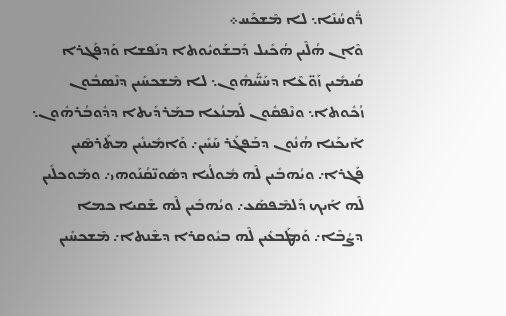ܪ̈ܽܘܚܳܢܶܐ܆ ܠܐ ܡܶܫܟܰܚ܀
ܘܶܐܢ ܗܳܠܶܝܢ ܗܳܟܺܝܠ ܕܰܒܫܰܘܝܽܘܬܐ ܕܢܰܦܫܐ ܘܰܕܦܰܓܪܐ ܩܳܝܡܺܝܢ ܙܰܘ̈ܥܶܐ ܕܚܰܝ̈ܰܝܗܽܘܢ܆ ܠܐ ܡܶܫܟܚܺܝܢ ܕܢܶܣܒܽܘܢ ܙܳܟܽܘܬܐ܆ ܘܢܶܦܩܽܘܢ ܠܰܡܢܳܥܐ ܒܡܰܪܕܺܝܬܐ ܕܕܽܘܒܳܪܗܽܘܢ܆ ܐܰܝܟܰܢܐ ܗܳܢܽܘܢ ܕܒܰܦܓܰܪ ܚܰܝܺܝܢ܇ ܘܰܐܡܺܝܢܺܝܢ ܡܬܰܪܣܶܝܢ ܦܰܓܪܐ܇ ܘܝܳܗܒܺܝܢ ܠܶܗ ܡܽܘܠܳܝܐ ܕܣܽܘܢ̈ܩܳܢܰܘܗܝ܇ ܘܡܰܘܟܠܺܝܢ ܠܶܗ ܐܰܝܟ ܕܰܠܡܶܦܣܰܥ܇ ܘܝܳܗܒܺܝܢ ܠܶܗ ܫܶܩܝܐ ܟܡܐ ܕܨܳܒܶܐ܇ ܘܰܡܛܰܒܥܺܝܢ ܠܶܗ ܒܝܽܘܩܪܐ ܕܫܶܢܬܐ܇ ܡܶܫܟܚܺܝܢ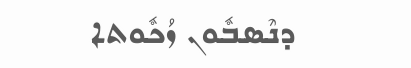ܕܢܶܣܒܽܘܢ ܙܳܟܽܘܬܐ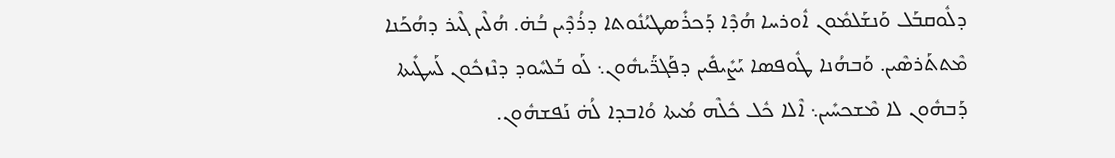ܕܠܽܘܩܒܰܠ ܘܰܢܫܰܠܡܽܘܢ ܐܽܘܪܚܐ ܗܳܕܶܐ ܕܰܟܪܺܣܛܝܳܢܽܘܬܐ ܕܪܳܕܶܝܢ ܒܳܗ̇. ܗܳܠܶܝܢ ܓܶܝܪ ܕܗܳܟܰܢܐ ܡܶܬܬܰܪܣܶܝܢ. ܘܰܒܗܳܢܐ ܛܽܘܦܣܐ ܝܰܨܺܝܦܺܝܢ ܕܦܰܓܪ̈ܰܝܗܽܘܢ܆ ܠܰܘ ܒܰܠܚܽܘܕ ܕܢܶܙܟܽܘܢ ܠܰܚܛܺܝܬܐ ܕܰܒܗܽܘܢ ܠܐ ܡܶܫܟܚܺܝܢ܆ ܐܶܠܐ ܟܽܠ ܟܽܠܶܗ ܡܳܝܬܐ ܘܳܐܒܕܐ ܠܳܗ̇ ܢܰܦܫܗܽܘܢ.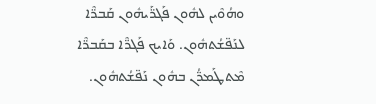ܘܗܳܘܶܝܢ ܠܗܽܘܢ ܦܰܓܪ̈ܰܝܗܽܘܢ ܩܰܒܪ̈ܶܐ ܠܢܰܦ̈ܫܳܬܗܽܘܢ. ܘܰܐܝܟ ܦܰܓܖ̈ܶܐ ܒܩܰܒܪ̈ܶܐ ܡܶܬܛܰܡܖ̈ܳܢ ܒܗܽܘܢ ܢܰܦ̈ܫܳܬܗܽܘܢ.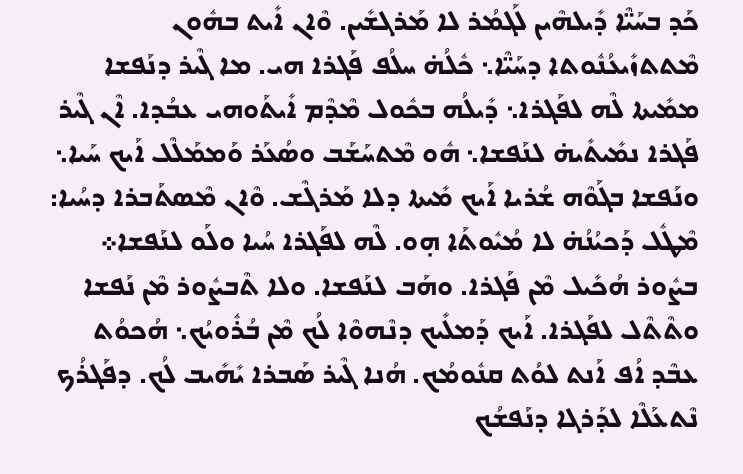ܟܰܕ ܒܚܰܝ̈ܶܐ ܕܺܝܠܗܶܝܢ ܠܰܓܡܳܪ ܠܐ ܡܰܪܓܫܺܝܢ. ܘܶܐܢ ܐܺܝܬ ܒܗܽܘܢ ܡܶܬܬܙܺܝܥܳܢܽܘܬܐ ܕܚܰܝ̈ܶܐ܆ ܟܽܠܳܗ̇ ܚܠܳܦ ܦܰܓܪܐ ܗܝ. ܡܐ ܓܶܝܪ ܕܢܰܦܫܐ ܡܡܺܝܬܐ ܠܶܗ ܠܦܰܓܪܐ܆ ܕܺܝܠܳܗ ܒܟܽܘܠ ܡܶܕܶܡ ܐܺܝܬܰܘܗܝ ܥܒܳܕܐ. ܐܶܢ ܓܶܝܪ ܦܰܓܪܐ ܢܡܺܝܬܺܝܗ̇ ܠܢܰܦܫܐ܆ ܗܽܘ ܡܶܬܚܰܫܰܒ ܘܣܳܥܰܪ ܘܰܡܡܰܠܶܠ ܐܰܝܟ ܚܰܝܐ܆ ܘܢܰܦܫܐ ܒܓܰܘܶܗ ܫܳܪܝܐ ܐܰܝܟ ܡܺܝܬܐ ܕܠܐ ܡܰܪܓܶܫ. ܘܶܐܢ ܡܶܣܬܰܒܪܐ ܕܚܳܝܐ: ܡܶܛܽܠ ܕܰܟܝܳܢܳܗ̇ ܠܐ ܡܳܝܽܘܬܰܐ ܗ̣ܘ. ܠܶܗ ܠܦܰܓܪܐ ܚܳܝܐ ܘܠܰܘ ܠܢܰܦܫܐ܀
ܒܨܽܘܪ ܗܳܟܺܝܠ ܡܶܢ ܦܰܓܪܐ. ܘܗܰܒ ܠܢܰܦܫܐ. ܘܠܐ ܬܶܒܨܽܘܪ ܡܶܢ ܢܰܦܫܐ ܘܬܶܬܶܠ ܠܦܰܓܪܐ. ܐܰܝܟ ܕܰܡܠܺܝܟ ܕܢܶܗܘܶܐ ܠܳܟ ܡܶܢ ܒܳܪܽܘܝܳܟ܆ ܗܳܟܘܳܬ ܥܒܶܕ ܐܳܦ ܐܰܢܬ ܠܘܳܬ ܩܢܽܘܡܳܟ. ܗܳܢܐ ܓܶܝܪ ܣܰܒܪܐ ܝܺܗܺܝܒ ܠܳܟ. ܕܦܰܓܪܳܟ ܢܶܬܥܰܠܶܐ ܠܕܰܪܓܐ ܕܢܰܦܫܳܟ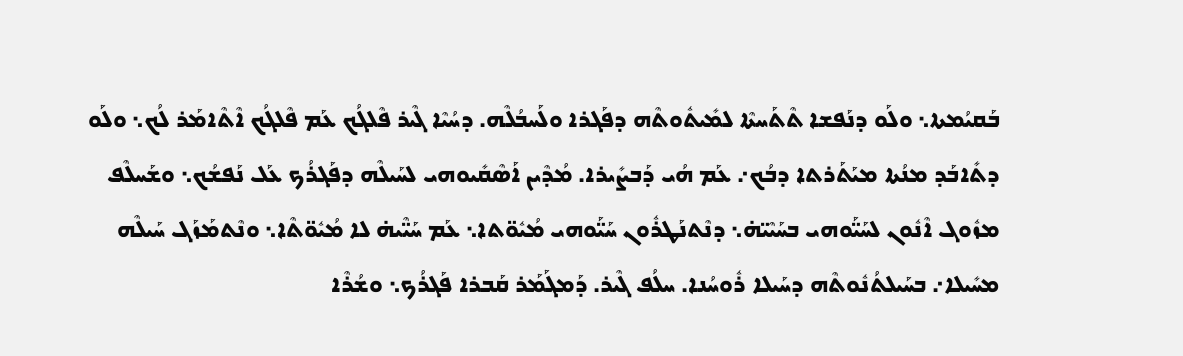ܒܰܩܝܳܡܬܐ܆ ܘܠܰܘ ܕܢܰܦܫܐ ܬܶܬܰܚܬܶܐ ܠܡܺܝܬܽܘܬܶܗ ܕܦܰܓܪܐ ܘܠܰܚܒܳܠܶܗ. ܕܚܳܝܶܐ ܓܶܝܪ ܦܶܠܓܳܟ ܥܰܡ ܦܶܠܓܳܟ ܐܶܬܶܐܡܰܪ ܠܳܟ܆ ܘܠܰܘ ܕܬܺܐܒܰܕ ܡܢܳܬܐ ܡܝܰܬܰܪܬܐ ܕܒܳܟ܇ ܥܰܡ ܗܳܝ ܕܰܒܨܺܝܪܐ. ܡܳܕܶܝܢ ܐܰܣܶܩܺܝܘܗܝ ܠܚܰܝܠܶܗ ܕܦܰܓܪܳܟ ܥܰܠ ܢܰܦܫܳܟ܆ ܘܫܰܚܠܶܦ ܡܙܽܘܓ ܐܶܢܽܘܢ ܠܚܰܝ̈ܰܘܗܝ ܒܚܰܝܶܝ̈ܗ̇܆ ܕܢܶܬܢܰܛܪܽܘܢ ܚܰܝ̈ܰܘܗܝ ܡܳܝܽܘ̈ܬܐ܆ ܥܰܡ ܚܰܝ̈ܶܝܗ̇ ܠܐ ܡܳܝܽܘ̈ܬܶܐ܆ ܘܢܶܬܡܰܙܰܓ ܚܰܝܠܶܗ ܡܚܺܝܠܐ܇ ܒܚܰܝܠܬܳܢܽܘܬܶܗ ܕܚܰܝܠܐ ܪܽܘܚܳܢܐ. ܚܠܳܦ ܓܶܝܪ. ܕܰܡܓܰܡܰܪ ܩܰܒܪܐ ܦܰܓܪܳܟ܆ ܘܫܳܪܶܐ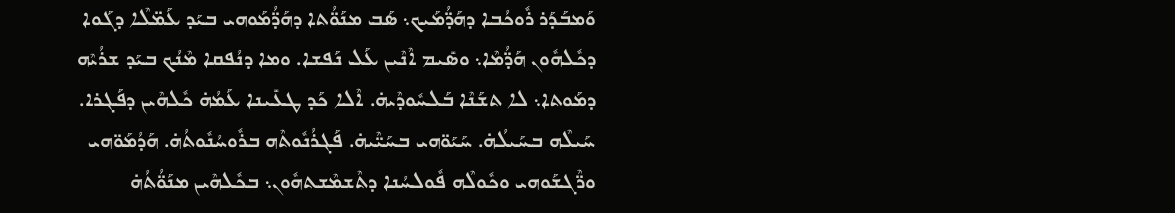ܘܰܡܒܰܕܰܪ ܪܽܘܟܳܒܐ ܕܗܰܕ̈ܳܡܰܝܟ܆ ܣܰܒ ܡܢܰܘ̈ܳܬܐ ܕܗܰܕ̈ܳܡܰܘܗܝ ܒܝܰܕ ܥܰܡ̈ܠܶܐ ܕܓܰܘܐ ܕܟܽܠܗܽܘܢ ܗܰܕ̈ܳܡܶܐ܆ ܘܣܺܝܡ ܐܶܢܶܝܢ ܥܰܠ ܢܰܦܫܐ. ܘܡܐ ܕܢܳܦܩܐ ܡܶܢܳܟ ܒܝܰܕ ܫܪܳܝܶܗ ܕܡܰܘܬܐ܆ ܠܐ ܬܫܰܢܶܐ ܒܰܠܚܽܘܕܶܝܗ̇. ܐܶܠܐ ܟܰܕ ܛܥܺܝܢܐ ܥܰܡܳܗ̇ ܟܽܠܗܶܝܢ ܕܦܰܓܪܐ. ܚܰܝܠܶܗ ܒܚܰܝܠܳܗ̇. ܚܰܝܰܘ̈ܗܝ ܒܚܰܝ̈ܶܝܗ̇. ܦܰܓܪܳܢܽܘܬܶܗ ܒܪܽܘܚܳܢܽܘܬܳܗ̇. ܗܰܕܳܡܰܘ̈ܗܝ ܘܪ̈ܶܓܫܰܘܗܝ ܘܟܽܘܠܶܗ ܦܽܘܠܚܳܢܐ ܕܬܶܫܡܶܫܬܗܽܘܢ܆ ܒܟܽܠܗܶܝܢ ܡܢܰܘ̈ܳܬܳܗ̇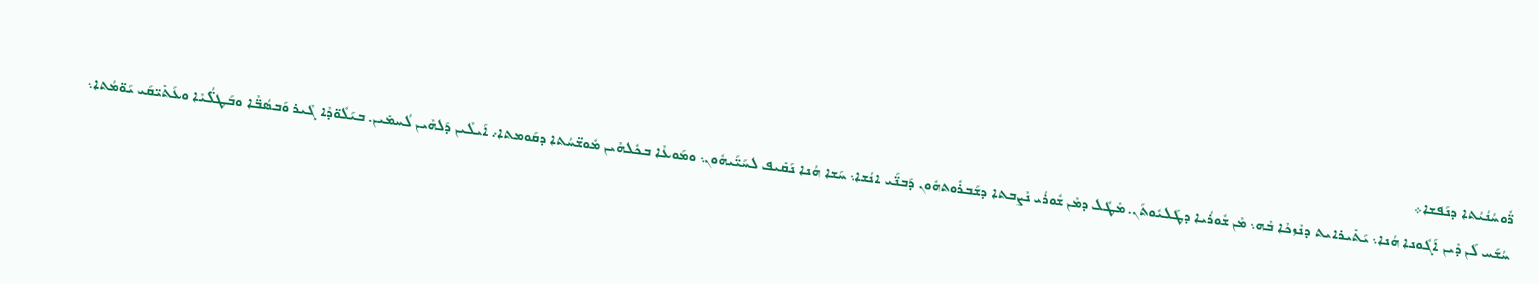ܪ̈ܽܘܚܳܢܳܝܳܬܐ ܕܢܰܦܫܐ܀
ܚܳܫܰܚ ܠܰܢ ܕܶܝܢ ܐܰܓܽܘܢܐ ܗܳܢܐ܆ ܝܰܬܺܝܪܐܝܬ ܕܢܶܙܟܶܐ ܒܶܗ܆ ܡܶܢ ܫܽܘܪܳܝܐ ܕܛܰܠܝܽܘܬܰܢ. ܡܶܛܽܠ ܕܡܶܢ ܫܽܘܪܳܝ ܢܶܨܒܬܐ ܕܫܰܒܪܽܘܬܗܽܘܢ ܕܰܒܢ̈ܰܝ ܐܢܳܫܐ܆ ܚܰܫܐ ܗܳܢܐ ܢܰܩܺܝܦ ܠܚܰܝ̈ܰܝܗܽܘܢ܆ ܘܡܰܘܥܶܐ ܒܟܽܠܗܶܝܢ ܡܽܘܫ̈ܚܳܬܐ ܕܩܰܘܡܬܐ܇ ܐܰܝܠܶܝܢ ܕܰܠܗܶܝܢ ܠܳܚܡܺܝܢ. ܒܝܰܠܽܘ̈ܕܶܐ ܓܶܝܪ ܘܰܒܣܳܒ̈ܶܐ ܘܒܰܛܠ̈ܳܝܶܐ ܘܥܰܬܺܝ̈ܩܰܝ ܝܰܘ̈ܡܳܬܐ܆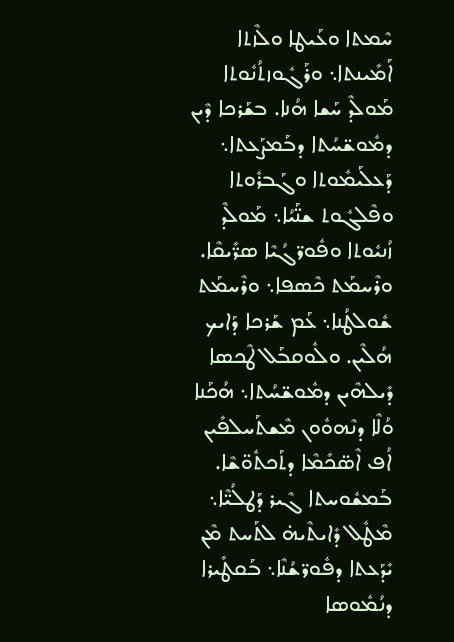ܚܶܡܬܐ ܘܥܰܝܛܐ ܘܠܶܙܬܐ ܐܰܡܺܝܢܬܐ܆ ܘܪܰܓܽܘܙܬܳܢܽܘܬܐ ܡܰܘܠܶܕ ܚܰܫܐ ܗܳܢܐ. ܒܫܰܪܟܐ ܕܶܝܢ ܕܡܽܘܫ̈ܚܳܬܐ ܕܒܰܡܨܰܥܬܐ܆ ܕܰܥܠܰܝܡܽܘܬܐ ܘܓܰܒܪܽܘܬܐ ܘܦܶܠܓܽܘܬ ܫܢ̈ܰܝܳܐ܆ ܡܰܘܠܶܕ ܙܳܢܝܽܘܬܐ ܘܦܽܘܪ̈ܓܳܝܶܐ ܣܪ̈ܺܝܩܶܐ. ܘܪܶܚܡܰܬ ܟܶܣܦܐ܆ ܘܪܶܚܡܰܬ ܫܽܘܠܛܳܢܐ܆ ܥܰܡ ܫܰܪܟܐ ܕܰܐܝܟ ܗܳܠܶܝܢ. ܘܠܽܘܩܒܰܠ ܛܶܟܣܐ ܕܺܝܠܗܶܝܢ ܕܡܽܘܫ̈ܚܳܬܐ܆ ܗܳܟܰܢܐ ܘܳܠܶܐ ܕܢܶܗܘܽܘܢ ܡܶܫܬܰܚܠܦܺܝܢ ܐܳܦ ܐܶܣ̈ܟܺܡܶܐ ܕܬܰܟܬܽܘ̈ܫܶܐ. ܒܰܡܫܽܘܚܬܐ ܓܶܝܪ ܕܰܛܠܳܝ̈ܶܐ܆ ܡܶܛܽܠ ܕܺܐܝܬܶܝܗ̇ ܠܬܰܚܬ ܡܶܢ ܝܺܕܰܥܬܐ ܕܦܽܘܪ̈ܫܳܢܶܐ܆ ܒܰܩܛܺܝܪܐ ܕܢܳܡܽܘܣܐ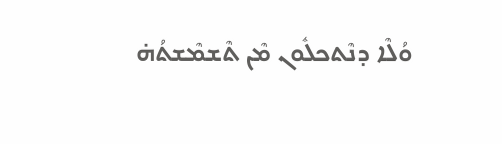ܘܳܠܶܐ ܕܢܶܬܟܠܽܘܢ ܡܶܢ ܬܶܫܡܶܫܬܳܗ̇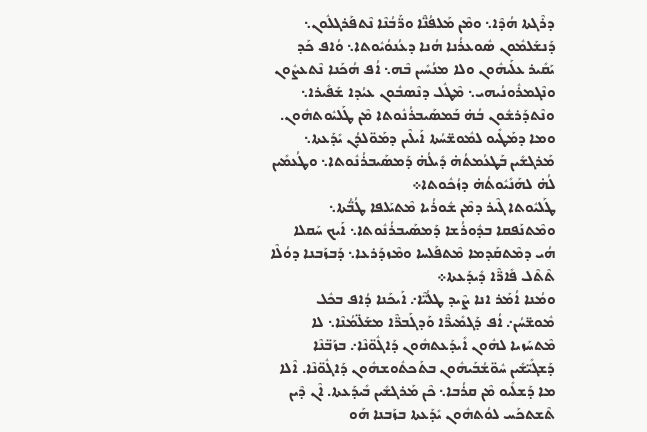ܕܪܶܓܬܐ ܗܳܕܶܐ܆ ܘܡܶܢ ܡܰܠܦܳܢ̈ܶܐ ܘܪ̈ܰܒܳܢܶܐ ܢܶܬܦܰܪܓܠܽܘܢ܆ ܕܰܢܫܰܠܡܽܘܢ ܣܽܘܥܪܳܢܐ ܗܳܢܐ ܕܥܳܢܘܳܝܽܘܬܐ܆ ܘܳܐܦ ܟܰܕ ܝܰܩܺܝܪ ܥܠܰܝܗܽܘܢ ܘܠܐ ܡܢܳܚܺܝܢ ܒܶܗ܆ ܐܳܦ ܗܳܟܰܢܐ ܢܶܬܥܨܽܘܢ ܘܢܶܓܡܪܽܘܢܳܝܗܝ܆ ܡܶܛܽܠ ܕܢܶܣܒܽܘܢ ܥܝܳܕܐ ܫܰܦܺܝܪܐ܆ ܘܢܶܬܕܰܪܫܽܘܢ ܒܳܗ̇ ܒܰܡܣܰܝܒܪܳܢܽܘܬܐ ܡܶܢ ܛܰܠܝܽܘܬܗܽܘܢ. ܘܡܐ ܕܡܰܛܺܝܘ ܠܡܽܘܫ̈ܚܳܬܐ ܐܰܝܠܶܝܢ ܕܡܰܘ̈ܠܕܳܢ ܝܺܕܰܥܬܐ܆ ܡܰܪܓܫܺܝܢ ܒܰܛܥܳܡܬܳܗ̇ ܕܺܝܠܳܗ̇ ܕܰܡܣܰܝܒܪܳܢܽܘܬܐ܆ ܘܛܳܥܡܺܝܢ ܠܳܗ̇ ܠܗܰܢܺܝܽܘܬܳܗ̇ ܕܙܳܟܽܘܬܐ܀
ܛܰܠܝܽܘܬܐ ܓܶܝܪ ܕܡܶܢ ܫܽܘܪܳܝܐ ܡܶܬܝܰܠܦܐ ܛܳܒ̈ܳܬܐ܆ ܘܡܶܬܢܰܦܩܐ ܒܕܽܘܪܳܫܐ ܕܰܡܣܰܝܒܪܳܢܽܘܬܐ܆ ܐܰܝܟ ܚܰܩܠܐ ܗܳܝ ܕܡܶܬܩܰܕܡܐ ܡܶܬܦܰܠܚܐ ܘܡܶܙܕܰܪܥܐ܆ ܕܰܒܙܰܒܢܐ ܕܘܳܠܶܐ ܬܶܬܶܠ ܦܺܐܪ̈ܶܐ ܕܺܝܕܰܥܬܐ܀
ܘܡܳܢܐ ܐܳܡܰܪ ܐܢܐ ܨܶܝܕ ܛܠܳܝ̈ܶܐ܇ ܐܰܝܟܰܢܐ ܕܳܐܦ ܒܟܽܠ ܡܽܘܫ̈ܚܳܢ܇ ܐܳܦ ܕܰܓܡܺܝܪ̈ܶܐ ܘܰܕܓܰܒܪ̈ܶܐ ܡܫܰܠ̈ܡܳܢܶܐ܆ ܠܐ ܡܶܬܚܰܙܝܐ ܠܗܽܘܢ ܐܺܝܕܰܥܬܗܽܘܢ ܕܰܐܓܽܘ̈ܢܶܐ܇ ܒܙܰܒ̈ܢܶܐ ܕܰܫܓܺܝ̈ܫܺܝܢ ܚܽܘ̈ܫܳܒܰܝܗܽܘܢ ܒܬܰܟܬܽܘܫܗܽܘܢ ܕܰܐܓܽܘ̈ܢܶܐ. ܐܶܠܐ ܡܐ ܕܰܫܠܺܝܘ ܡܶܢ ܩܪܳܒܐ܆ ܟܶܢ ܡܰܪܓܫܺܝܢ ܒܺܝܕܰܥܬܐ. ܐܶܢ ܕܶܝܢ ܬܶܫܬܟܰܚ ܠܘܳܬܗܽܘܢ ܝܺܕܰܥܬܐ ܒܙܰܒܢܐ ܗܰܘ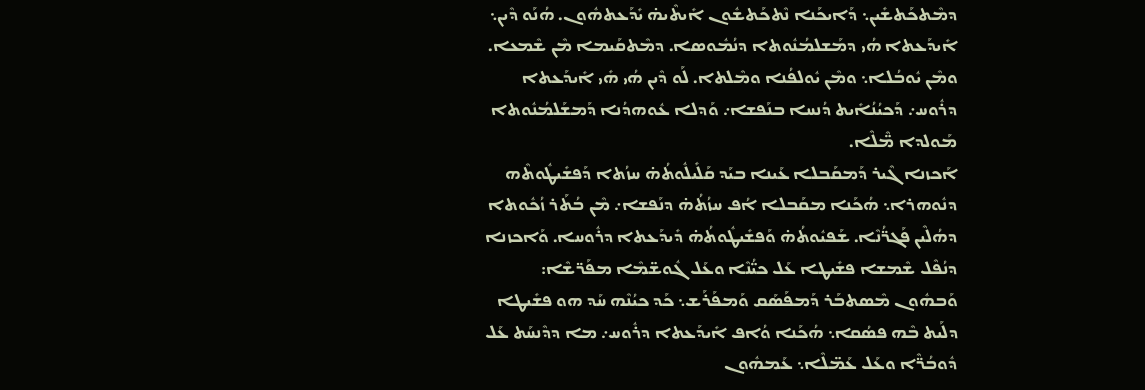ܕܡܶܬܟܰܬܫܺܝܢ܆ ܕܰܐܝܟܰܢܐ ܢܶܬܟܰܬܫܽܘܢ ܐܺܝܬܶܝܗ̇ ܝܺܕܰܥܬܗܽܘܢ. ܗܳܢܰܘ ܕܶܝܢ܆ ܐܺܝܕܰܥܬܐ ܗܳܝ ܕܡܰܫܠܡܳܢܽܘܬܐ ܕܢܳܡܽܘܣܐ. ܕܡܶܬܩܰܝܡܐ ܡܶܢ ܫܶܡܥܐ. ܘܡܶܢ ܝܽܘܒܳܠܐ܆ ܘܡܶܢ ܝܽܘܠܦܳܢܐ ܘܡܶܠܬܐ. ܠܰܘ ܕܶܝܢ ܗܳܝ ܗܺܝ ܐܺܝܕܰܥܬܐ ܕܪܽܘܚ܇ ܕܰܟܝܳܢܳܐܺܝܬ ܕܳܢܚܐ ܒܢܰܦܫܐ܇ ܘܰܕܠܐ ܥܽܘܗܕܳܢܐ ܕܰܡܫܰܠܡܳܢܽܘܬܐ ܡܰܘܠܕܐ ܡ̈ܶܠܶܐ.
ܐܰܟܙܢܐ ܓܶܝܪ ܕܰܡܩܰܒܠܐ ܥܰܝܢܐ ܒܝܰܕ ܩܰܠܺܝܠܽܘܬܳܗ̇ ܚܙܳܬܐ ܕܰܦܫܺܝܛܽܘܬܶܗ ܕܢܽܘܗܪܐ܆ ܗܳܟܰܢܐ ܡܩܰܒܠܐ ܐܳܦ ܚܙܳܬܳܗ̇ ܕܢܰܦܫܐ܇ ܡܶܢ ܒܳܬܰܪ ܙܳܟܽܘܬܐ ܕܗܳܠܶܝܢ ܦܰܓܪ̈ܳܢܶܐ. ܫܰܦܝܽܘܬܳܗ̇ ܘܰܦܫܺܝܛܽܘܬܳܗ̇ ܕܺܝܕܰܥܬܐ ܕܪܽܘܚܐ. ܘܰܐܟܙܢܐ ܕܢܳܦܶܠ ܫܶܡܫܐ ܦܫܺܝܛܐ ܥܰܠ ܟܝ̈ܳܢܶܐ ܘܥܰܠ ܓܽܘܫ̈ܡܶܐ ܡܦܰܪ̈ܫܶܐ: ܘܰܒܗܽܘܢ ܡܶܣܬܒܰܪ ܕܰܡܦܰܣܰܩ ܘܰܡܦܰܪܰܫ܆ ܟܰܕ ܟܝܳܢܶܗ ܚܰܕ ܗܘ ܦܫܺܝܛܐ ܕܠܰܝܬ ܒܶܗ ܦܣܳܩܐ܆ ܗܳܟܰܢܐ ܘܳܐܦ ܐܺܝܕܰܥܬܐ ܕܪܽܘܚ܇ ܡܐ ܕܕܶܢܚܰܬ ܥܰܠ ܕܽܘܒܳܪ̈ܶܐ ܘܥܰܠ ܥܰܡ̈ܠܶܐ܆ ܥܰܡܗܽܘܢ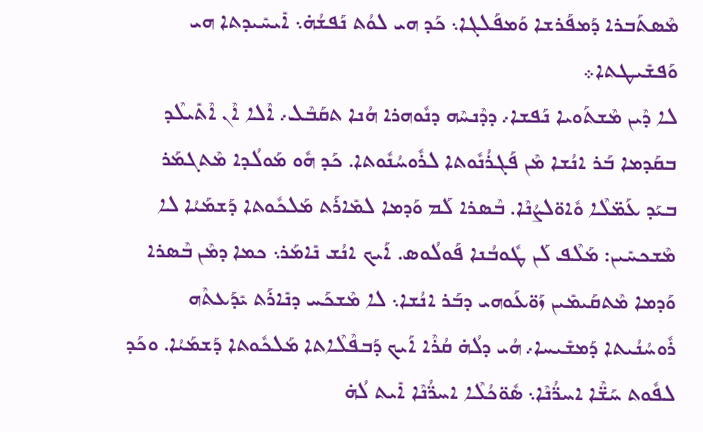ܡܶܣܬܰܒܪܐ ܕܰܡܦܰܪܫܐ ܘܰܡܦܰܠܓܐ܆ ܟܰܕ ܗܝ ܠܘܳܬ ܢܰܦܫܳܗ̇܆ ܐܺܝܚܺܝܕܬܐ ܗܝ ܘܰܦܫܺܝܛܬܐ܀
ܠܐ ܕܶܝܢ ܡܶܫܬܰܘܝܐ ܢܰܦܫܐ܇ ܕܕܶܢܚܶܗ ܕܢܽܘܗܪܐ ܗܳܢܐ ܬܩܰܒܶܠ܇ ܐܶܠܐ ܐܶܢ ܐܶܬܺܝܠܶܕ ܒܩܰܕܡܐ ܒܰܪ ܐܢܳܫܐ ܡܶܢ ܦܰܓܪܳܢܽܘܬܐ ܠܪܽܘܚܳܢܽܘܬܐ. ܟܰܕ ܗܽܘ ܡܰܘܠܳܕܐ ܡܶܬܓܡܰܪ ܒܝܰܕ ܥܰܡ̈ܠܶܐ ܘܽܐܘ̈ܠܨܳܢܶܐ. ܒܶܣܪܐ ܠܰܡ ܘܰܕܡܐ ܠܡܺܐܪܰܬ ܡܰܠܟܽܘܬܐ ܕܰܫܡܰܝܳܐ ܠܐ ܡܶܫܟܚܺܝܢ: ܡܰܠܶܦ ܠܰܢ ܛܽܘܒܳܢܐ ܦܰܘܠܳܘܣ. ܐܰܝܟ ܐܢܳܫ ܢܺܐܡܰܪ܆ ܟܡܐ ܕܡܶܢ ܒܶܣܪܐ ܘܰܕܡܐ ܡܶܬܩܰܝܡܺܝܢ ܙܰܘ̈ܥܰܘܗܝ ܕܒܰܪ ܐܢܳܫܐ܆ ܠܐ ܡܶܫܟܰܚ ܕܢܺܐܪܰܬ ܝܺܕܰܥܬܶܗ ܪܽܘܚܳܢܳܝܬܐ ܕܰܡܫܺܝܚܐ܇ ܗܳܝ ܕܠܳܗ̇ ܩܳܪܶܐ ܐܰܝܟ ܕܰܒܦܶܠܶܐܬܐ ܡܰܠܟܽܘܬܐ ܕܰܫܡܰܝܳܐ. ܘܟܰܕ ܠܦܽܘܬ ܚܰܫ̈ܶܐ ܐܚܪ̈ܳܢܶܐ܆ ܣܽܘ̈ܟܳܠܶܐ ܐܚܪ̈ܳܢܶܐ ܐܺܝܬ ܠܳܗ̇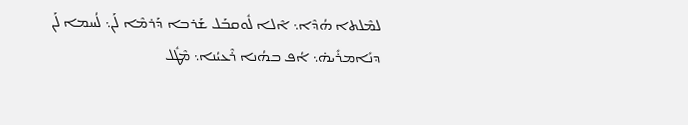ܠܡܶܠܬܐ ܗܳܕܶܐ܆ ܐܶܠܐ ܠܽܘܩܒܰܠ ܫܰܪܒܐ ܕܰܪܡܶܐ ܠܰܢ܆ ܠܳܚܡܐ ܠܰܢ ܕܢܺܐܡܪܺܝܗ̇܆ ܐܳܦ ܒܗܳܢܐ ܪܶܥܝܳܢܐ܆ ܡܶܛܽܠ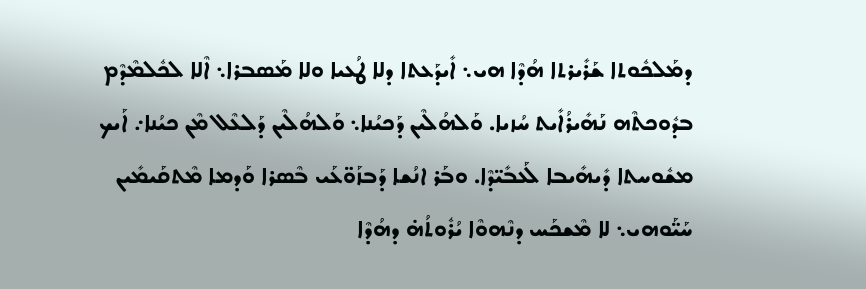ܕܡܰܠܟܽܘܬܐ ܫܰܪܺܝܪܬܐ ܗܳܕܶܐ ܗܝ܆ ܐܺܝܕܰܥܬܐ ܕܠܐ ܛܳܥܝܐ ܘܠܐ ܡܰܣܒܪܐ܆ ܐܶܠܐ ܠܟܽܠܡܶܕܶܡ ܒܕܽܘܟܬܶܗ ܢܰܗܺܝܪܳܐܺܝܬ ܚܳܙܝܐ. ܘܰܠܗܳܠܶܝܢ ܕܰܟܝܳܢܐ܆ ܘܰܠܗܳܠܶܝܢ ܕܰܠܥܶܠ ܡܶܢ ܟܝܳܢܐ܇ ܐܰܝܟ ܡܫܽܘܚܬܐ ܕܺܝܗܺܝܒܐ ܠܰܥܒܺܝ̈ܕܶܐ. ܘܒܰܪ ܐܢܳܫܐ ܕܰܒܙܰܘ̈ܥܰܝ ܒܶܣܪܐ ܘܰܕܡܐ ܡܶܬܩܰܝܡܺܝܢ ܚܰܝ̈ܰܘܗܝ܆ ܠܐ ܡܶܫܟܰܚ ܕܢܶܗܘܶܐ ܝܳܪܽܘܬܳܗ̇ ܕܗܳܕܶܐ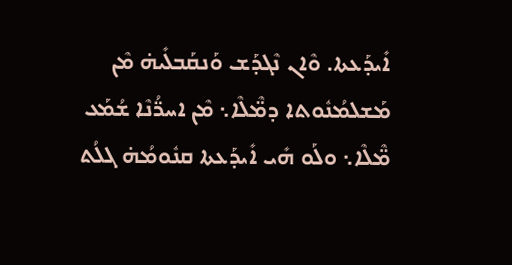ܐܺܝܕܰܥܬܐ. ܘܶܐܢ ܢܶܓܕܰܫ ܘܰܢܩܰܒܠܺܝܗ̇ ܡܶܢ ܡܰܫܠܡܳܢܽܘܬܐ ܕܡ̈ܶܠܶܐ܆ ܡܶܢ ܐܚܪ̈ܳܢܶܐ ܫܳܡܰܥ ܡ̈ܶܠܶܐ܆ ܘܠܰܘ ܗܺܝ ܐܺܝܕܰܥܬܐ ܩܢܽܘܡܳܗ̇ ܓܠܳܬ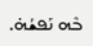ܒܶܗ ܢܰܦܫܳܗ̇.